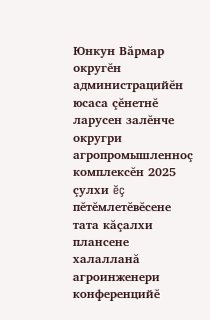Юнкун Вăрмар округĕн администрацийĕн юсаса çĕнетнĕ ларусен залĕнче округри агропромышленноç комплексĕн 2025 çулхи ĕç пĕтĕмлетĕвĕсене тата кăçалхи плансене халалланă агроинженери конференцийĕ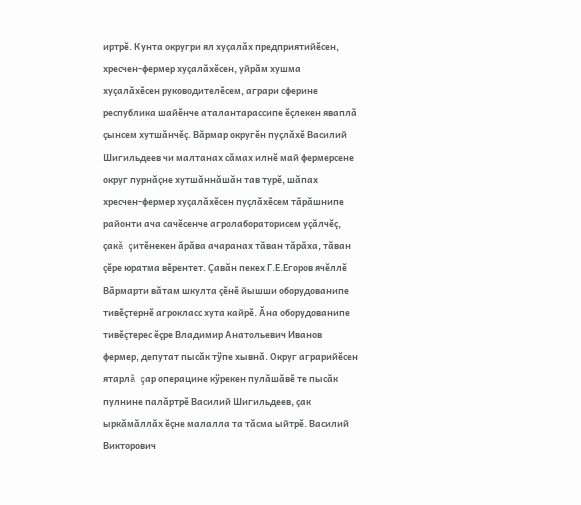иртрĕ. Кунта округри ял хуçалăх предприятийĕсен, хресчен-фермер хуçалăхĕсен, уйрăм хушма хуçалăхĕсен руководителĕсем, аграри сферине республика шайĕнче аталантарассипе ĕçлекен яваплă çынсем хутшăнчĕç. Вăрмар округĕн пуçлăхĕ Василий Шигильдеев чи малтанах сăмах илнĕ май фермерсене округ пурнăçне хутшăннăшăн тав турĕ, шăпах хресчен-фермер хуçалăхĕсен пуçлăхĕсем тăрăшнипе районти ача сачĕсенче агролабораторисем уçăлчĕç, çакă çитĕнекен ăрăва ачаранах тăван тăрăха, тăван çĕре юратма вĕрентет. Çавăн пекех Г.Е.Егоров ячĕллĕ Вăрмарти вăтам шкулта çĕнĕ йышши оборудованипе тивĕçтернĕ агрокласс хута кайрĕ. Ăна оборудованипе тивĕçтерес ĕçре Владимир Анатольевич Иванов фермер, депутат пысăк тÿпе хывнă. Округ аграрийĕсен ятарлă çар операцине кÿрекен пулăшăвĕ те пысăк пулнине палăртрĕ Василий Шигильдеев, çак ыркăмăллăх ĕçне малалла та тăсма ыйтрĕ. Василий Викторович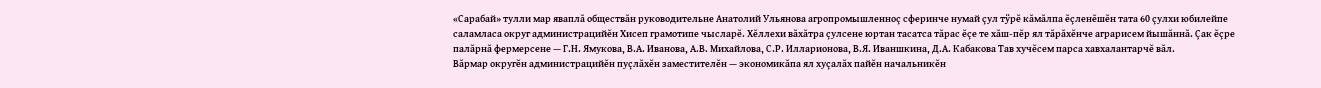«Сарабай» тулли мар яваплă обществăн руководительне Анатолий Ульянова агропромышленноç сферинче нумай çул тÿрĕ кăмăлпа ĕçленĕшĕн тата 60 çулхи юбилейпе саламласа округ администрацийĕн Хисеп грамотипе чысларĕ. Хĕллехи вăхăтра çулсене юртан тасатса тăрас ĕçе те хăш-пĕр ял тăрăхĕнче аграрисем йышăннă. Çак ĕçре палăрнă фермерсене — Г.Н. Ямукова, В.А. Иванова, А.В. Михайлова, С.Р. Илларионова, В.Я. Иваншкина, Д.А. Кабакова Тав хучĕсем парса хавхалантарчĕ вăл.
Вăрмар округĕн администрацийĕн пуçлăхĕн заместителĕн — экономикăпа ял хуçалăх пайĕн начальникĕн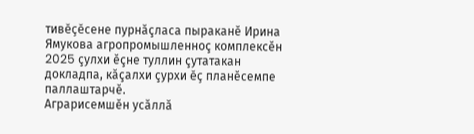тивĕçĕсене пурнăçласа пыраканĕ Ирина Ямукова агропромышленноç комплексĕн 2025 çулхи ĕçне туллин çутатакан докладпа, кăçалхи çурхи ĕç планĕсемпе паллаштарчĕ.
Аграрисемшĕн усăллă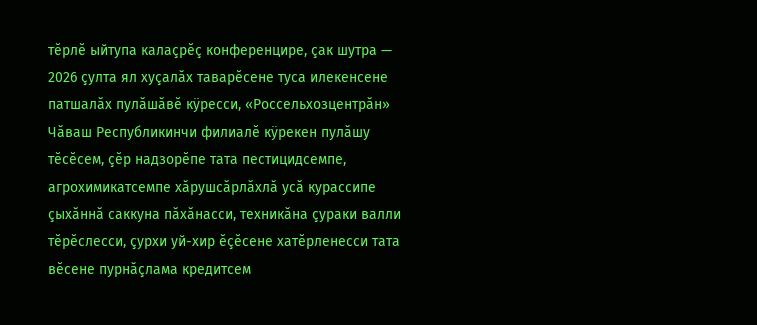тĕрлĕ ыйтупа калаçрĕç конференцире, çак шутра — 2026 çулта ял хуçалăх таварĕсене туса илекенсене патшалăх пулăшăвĕ кÿресси, «Россельхозцентрăн» Чăваш Республикинчи филиалĕ кÿрекен пулăшу тĕсĕсем, çĕр надзорĕпе тата пестицидсемпе, агрохимикатсемпе хăрушсăрлăхлă усă курассипе çыхăннă саккуна пăхăнасси, техникăна çураки валли тĕрĕслесси, çурхи уй-хир ĕçĕсене хатĕрленесси тата вĕсене пурнăçлама кредитсем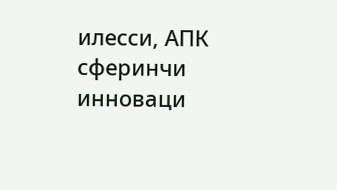илесси, АПК сферинчи инноваци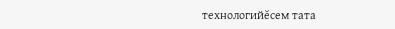технологийĕсем тата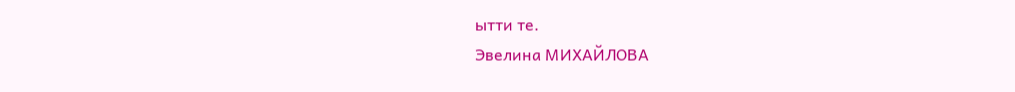ытти те.
Эвелина МИХАЙЛОВА